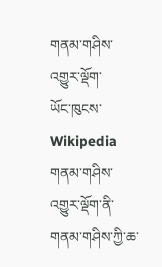གནམ་གཤིས་འགྱུར་ལྡོག་
ཡོང་ཁུངས་Wikipedia
གནམ་གཤིས་འགྱུར་ལྡོག་ནི་གནམ་གཤིས་ཀྱི་ཆ་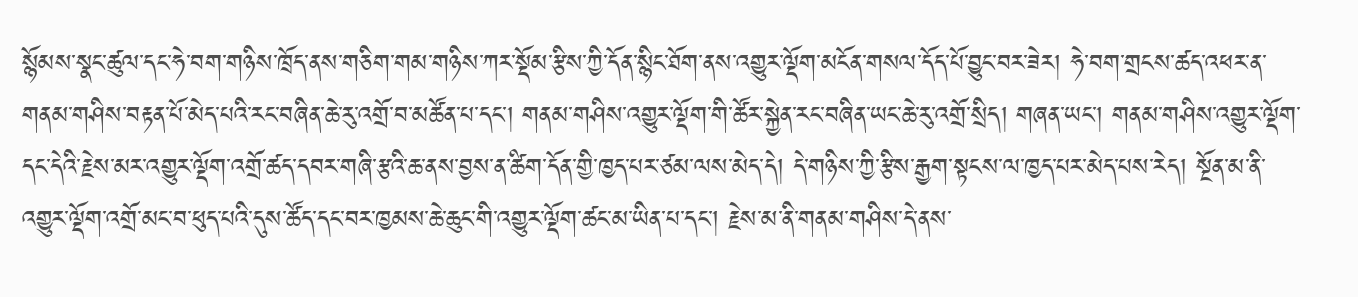སྙོམས་སྣང་ཚུལ་དང་ཧེ་བག་གཉིས་ཁྲོད་ནས་གཅིག་གམ་གཉིས་ཀར་སྡོམ་རྩིས་ཀྱི་དོན་སྙིང་ཐོག་ནས་འགྱུར་ལྡོག་མངོན་གསལ་དོད་པོ་བྱུང་བར་ཟེར། ཧེ་བག་གྲངས་ཚད་འཕར་ན་གནམ་གཤིས་བརྟན་པོ་མེད་པའི་རང་བཞིན་ཆེ་རུ་འགྲོ་བ་མཚོན་པ་དང་། གནམ་གཤིས་འགྱུར་ལྡོག་གི་ཚོར་སྐྱེན་རང་བཞིན་ཡང་ཆེ་རུ་འགྲོ་སྲིད། གཞན་ཡང་། གནམ་གཤིས་འགྱུར་ལྡོག་དང་དེའི་རྗེས་མར་འགྱུར་ལྡོག་འགྲོ་ཚད་དབར་གཞི་རྩའི་ཆ་ནས་བྱས་ན་ཚིག་དོན་གྱི་ཁྱད་པར་ཙམ་ལས་མེད་དེ། དེ་གཉིས་ཀྱི་རྩིས་རྒྱག་སྟངས་ལ་ཁྱད་པར་མེད་པས་རེད། སྔོན་མ་ནི་འགྱུར་ལྡོག་འགྲོ་མང་བ་ཕུད་པའི་དུས་ཚོད་དང་བར་ཁྱམས་ཆེ་ཆུང་གི་འགྱུར་ལྡོག་ཚང་མ་ཡིན་པ་དང་། རྗེས་མ་ནི་གནམ་གཤིས་དེ་ནས་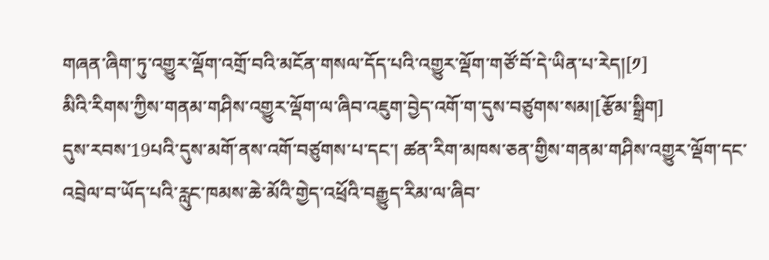གཞན་ཞིག་ཏུ་འགྱུར་ལྡོག་འགྲོ་བའི་མངོན་གསལ་དོད་པའི་འགྱུར་ལྡོག་གཙོ་བོ་དེ་ཡིན་པ་རེད།[༡]
མིའི་རིགས་ཀྱིས་གནམ་གཤིས་འགྱུར་ལྡོག་ལ་ཞིབ་འཇུག་བྱེད་འགོ་ག་དུས་བཙུགས་སམ།[རྩོམ་སྒྲིག]
དུས་རབས་19པའི་དུས་མགོ་ནས་འགོ་བཙུགས་པ་དང་། ཚན་རིག་མཁས་ཅན་གྱིས་གནམ་གཤིས་འགྱུར་ལྡོག་དང་འབྲེལ་བ་ཡོད་པའི་རླུང་ཁམས་ཆེ་མོའི་གྱེད་འཕྲོའི་བརྒྱུད་རིམ་ལ་ཞིབ་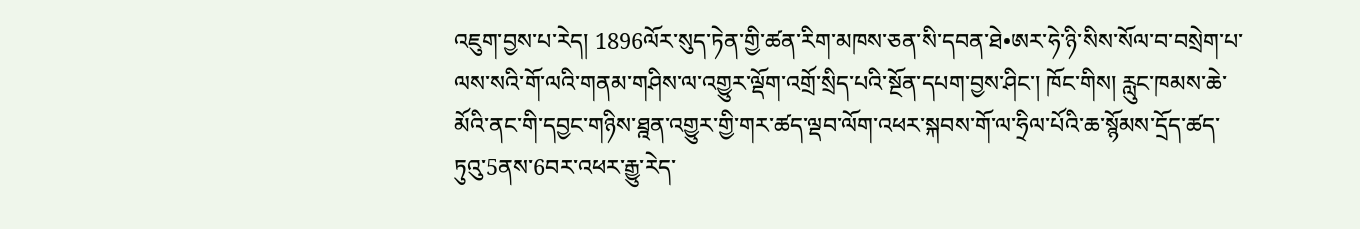འཇུག་བྱས་པ་རེད། 1896ལོར་སུད་ཏེན་གྱི་ཚན་རིག་མཁས་ཅན་སི་དབན་ཐེ•ཨར་ཧེ་ཉི་སིས་སོལ་བ་བསྲེག་པ་ལས་སའི་གོ་ལའི་གནམ་གཤིས་ལ་འགྱུར་ལྡོག་འགྲོ་སྲིད་པའི་སྔོན་དཔག་བྱས་ཤིང་། ཁོང་གིས། རླུང་ཁམས་ཆེ་མོའི་ནང་གི་དབྱང་གཉིས་ཐྰན་འགྱུར་གྱི་གར་ཚད་ལྡབ་ལོག་འཕར་སྐབས་གོ་ལ་ཧྲིལ་པོའི་ཆ་སྙོམས་དྲོད་ཚད་ཏུའུ་5ནས་6བར་འཕར་རྒྱུ་རེད་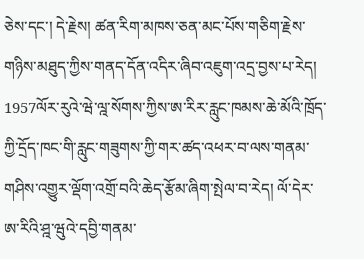ཅེས་དང་། དེ་རྗེས། ཚན་རིག་མཁས་ཅན་མང་པོས་གཅིག་རྗེས་གཉིས་མཐུད་ཀྱིས་གནད་དོན་འདིར་ཞིབ་འཇུག་འདྲ་བྱས་པ་རེད། 1957ལོར་རུའེ་ཝེ་ལྰ་སོགས་ཀྱིས་ཨ་རིར་རླུང་ཁམས་ཆེ་མོའི་ཁྲོད་ཀྱི་དྲོད་ཁང་གི་རླུང་གཟུགས་ཀྱི་གར་ཚད་འཕར་བ་ལས་གནམ་གཤིས་འགྱུར་ལྡོག་འགྲོ་བའི་ཆེད་རྩོམ་ཞིག་སྤེལ་བ་རེད། ལོ་དེར་ཨ་རིའི་ཤྰ་ཝུའེ་དབྱི་གནམ་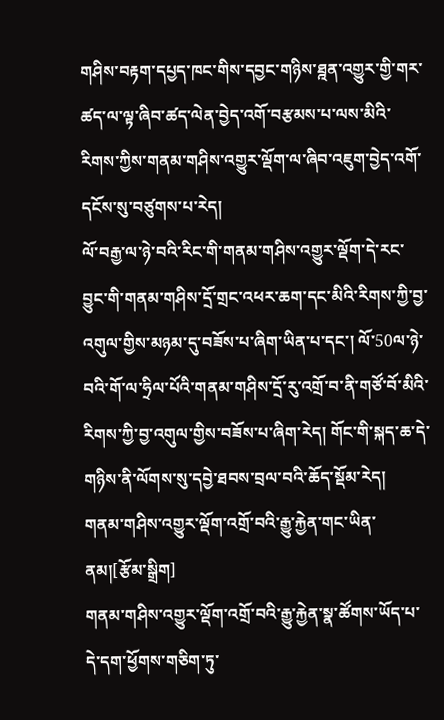གཤིས་བརྟག་དཔྱད་ཁང་གིས་དབྱང་གཉིས་ཐྰན་འགྱུར་གྱི་གར་ཚད་ལ་ལྟ་ཞིབ་ཚད་ལེན་བྱེད་འགོ་བརྩམས་པ་ལས་མིའི་རིགས་ཀྱིས་གནམ་གཤིས་འགྱུར་ལྡོག་ལ་ཞིབ་འཇུག་བྱེད་འགོ་དངོས་སུ་བཙུགས་པ་རེད།
ལོ་བརྒྱ་ལ་ཉེ་བའི་རིང་གི་གནམ་གཤིས་འགྱུར་ལྡོག་དེ་རང་བྱུང་གི་གནམ་གཤིས་དྲོ་གྲང་འཕར་ཆག་དང་མིའི་རིགས་ཀྱི་བྱ་འགུལ་གྱིས་མཉམ་དུ་བཟོས་པ་ཞིག་ཡིན་པ་དང་། ལོ་50ལ་ཉེ་བའི་གོ་ལ་ཧྲིལ་པོའི་གནམ་གཤིས་དྲོ་རུ་འགྲོ་བ་ནི་གཙོ་བོ་མིའི་རིགས་ཀྱི་བྱ་འགུལ་གྱིས་བཟོས་པ་ཞིག་རེད། གོང་གི་སྐད་ཆ་དེ་གཉིས་ནི་ལོགས་སུ་དབྱེ་ཐབས་བྲལ་བའི་ཆོད་སྡོམ་རེད།
གནམ་གཤིས་འགྱུར་ལྡོག་འགྲོ་བའི་རྒྱུ་རྐྱེན་གང་ཡིན་ནམ།[རྩོམ་སྒྲིག]
གནམ་གཤིས་འགྱུར་ལྡོག་འགྲོ་བའི་རྒྱུ་རྐྱེན་སྣ་ཚོགས་ཡོད་པ་དེ་དག་ཕྱོགས་གཅིག་ཏུ་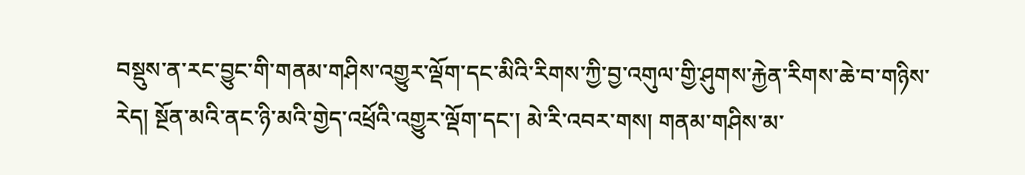བསྡུས་ན་རང་བྱུང་གི་གནམ་གཤིས་འགྱུར་ལྡོག་དང་མིའི་རིགས་ཀྱི་བྱ་འགུལ་གྱི་ཤུགས་རྐྱེན་རིགས་ཆེ་བ་གཉིས་རེད། སྔོན་མའི་ནང་ཉི་མའི་གྱེད་འཕྲོའི་འགྱུར་ལྡོག་དང་། མེ་རི་འབར་གས། གནམ་གཤིས་མ་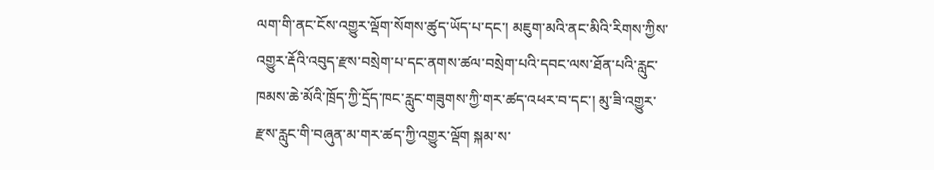ལག་གི་ནང་ངོས་འགྱུར་ལྡོག་སོགས་ཚུད་ཡོད་པ་དང་། མཇུག་མའི་ནང་མིའི་རིགས་ཀྱིས་འགྱུར་རྡོའི་འབུད་རྫས་བསྲེག་པ་དང་ནགས་ཚལ་བསྲེག་པའི་དབང་ལས་ཐོན་པའི་རླུང་ཁམས་ཆེ་མོའི་ཁྲོད་ཀྱི་དྲོད་ཁང་རླུང་གཟུགས་ཀྱི་གར་ཚད་འཕར་བ་དང་། མུ་ཟི་འགྱུར་རྫས་རླུང་གི་བཞུན་མ་གར་ཚད་ཀྱི་འགྱུར་ལྡོག སྐམ་ས་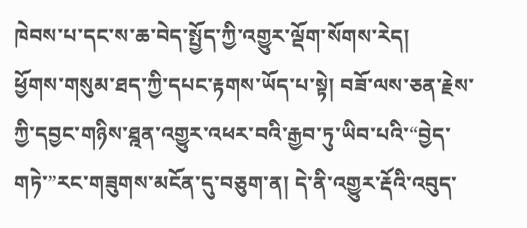ཁེབས་པ་དང་ས་ཆ་བེད་སྤྱོད་ཀྱི་འགྱུར་ལྡོག་སོགས་རེད།
ཕྱོགས་གསུམ་ཐད་ཀྱི་དཔང་རྟགས་ཡོད་པ་སྟེ། བཟོ་ལས་ཅན་རྗེས་ཀྱི་དབྱང་གཉིས་ཐྰན་འགྱུར་འཕར་བའི་རྒྱབ་ཏུ་ཡིབ་པའི་“བྱེད་གཏེ་”རང་གཟུགས་མངོན་དུ་བཅུག་ན། དེ་ནི་འགྱུར་རྡོའི་འབུད་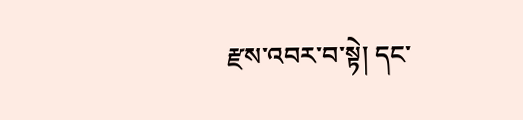རྫས་འབར་བ་སྟེ། དང་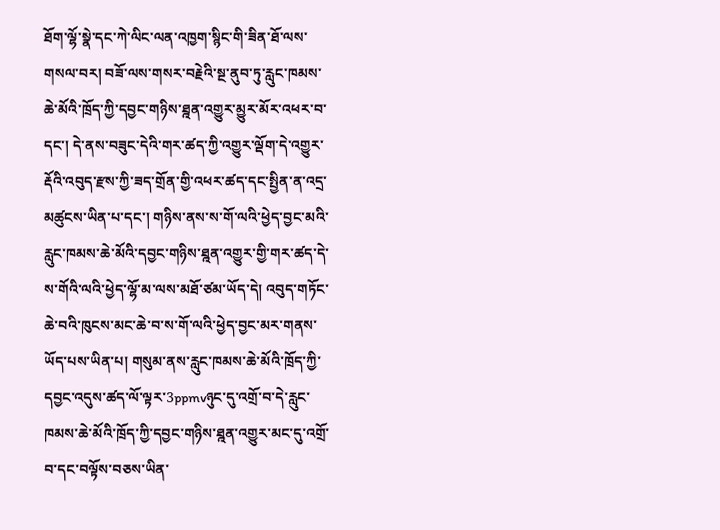ཐོག་ལྷོ་སྣེ་དང་ཀེ་ལིང་ལན་འཁྱག་སྙིང་གི་ཟིན་ཐོ་ལས་གསལ་བར། བཟོ་ལས་གསར་བརྗེའི་སྔ་ནུབ་ཏུ་རླུང་ཁམས་ཆེ་མོའི་ཁྲོད་ཀྱི་དབྱང་གཉིས་ཐྰན་འགྱུར་མྱུར་མོར་འཕར་བ་དང་། དེ་ནས་བཟུང་དེའི་གར་ཚད་ཀྱི་འགྱུར་ལྡོག་དེ་འགྱུར་རྡོའི་འབུད་རྫས་ཀྱི་ཟད་གྲོན་གྱི་འཕར་ཚད་དང་སྤྱིན་ན་འདྲ་མཚུངས་ཡིན་པ་དང་། གཉིས་ནས་ས་གོ་ལའི་ཕྱེད་བྱང་མའི་རླུང་ཁམས་ཆེ་མོའི་དབྱང་གཉིས་ཐྰན་འགྱུར་གྱི་གར་ཚད་དེ་ས་གོའི་ལའི་ཕྱེད་ལྷོ་མ་ལས་མཐོ་ཙམ་ཡོད་དེ། འབུད་གཏོང་ཆེ་བའི་ཁུངས་མང་ཆེ་བ་ས་གོ་ལའི་ཕྱེད་བྱང་མར་གནས་ཡོད་པས་ཡིན་པ། གསུམ་ནས་རླུང་ཁམས་ཆེ་མོའི་ཁྲོད་ཀྱི་དབྱང་འདུས་ཚད་ལོ་ལྟར་3ppmvཉུང་དུ་འགྲོ་བ་དེ་རླུང་ཁམས་ཆེ་མོའི་ཁྲོད་ཀྱི་དབྱང་གཉིས་ཐྰན་འགྱུར་མང་དུ་འགྲོ་བ་དང་བལྟོས་བཅས་ཡིན་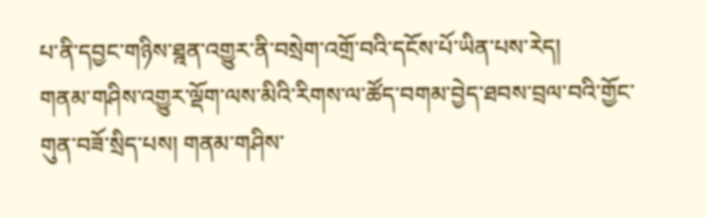པ་ནི་དབྱང་གཉིས་ཐྰན་འགྱུར་ནི་བསྲེག་འགྲོ་བའི་དངོས་པོ་ཡིན་པས་རེད།
གནམ་གཤིས་འགྱུར་ལྡོག་ལས་མིའི་རིགས་ལ་ཚོད་བགམ་བྱེད་ཐབས་བྲལ་བའི་གྱོང་གུན་བཟོ་སྲིད་པས། གནམ་གཤིས་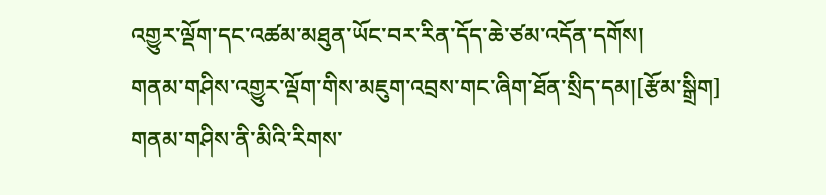འགྱུར་ལྡོག་དང་འཚམ་མཐུན་ཡོང་བར་རིན་དོད་ཆེ་ཙམ་འདོན་དགོས།
གནམ་གཤིས་འགྱུར་ལྡོག་གིས་མཇུག་འབྲས་གང་ཞིག་ཐོན་སྲིད་དམ།[རྩོམ་སྒྲིག]
གནམ་གཤིས་ནི་མིའི་རིགས་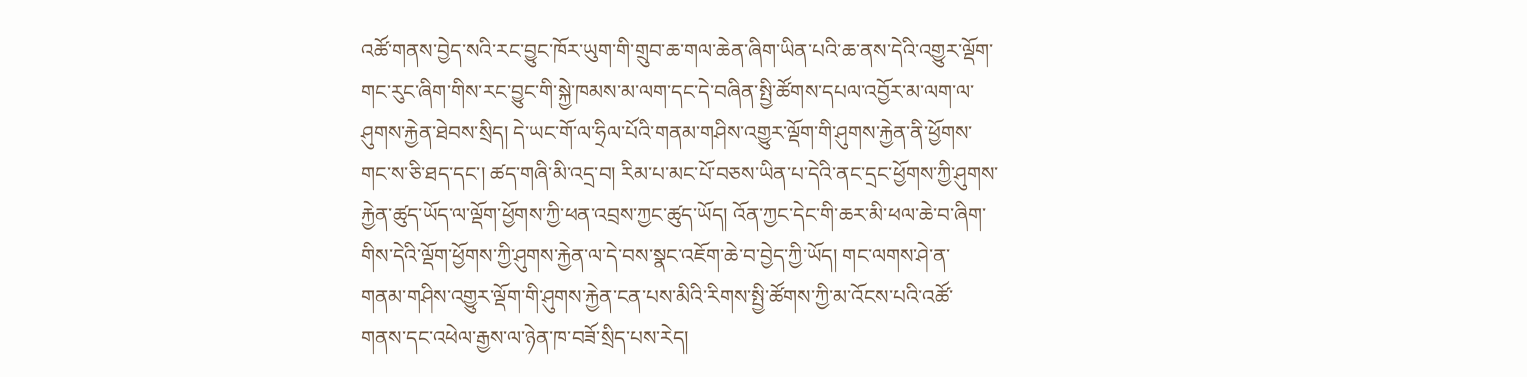འཚོ་གནས་བྱེད་སའི་རང་བྱུང་ཁོར་ཡུག་གི་གྲུབ་ཆ་གལ་ཆེན་ཞིག་ཡིན་པའི་ཆ་ནས་དེའི་འགྱུར་ལྡོག་གང་རུང་ཞིག་གིས་རང་བྱུང་གི་སྐྱེ་ཁམས་མ་ལག་དང་དེ་བཞིན་སྤྱི་ཚོགས་དཔལ་འབྱོར་མ་ལག་ལ་ཤུགས་རྐྱེན་ཐེབས་སྲིད། དེ་ཡང་གོ་ལ་ཧྲིལ་པོའི་གནམ་གཤིས་འགྱུར་ལྡོག་གི་ཤུགས་རྐྱེན་ནི་ཕྱོགས་གང་ས་ཅི་ཐད་དང་། ཚད་གཞི་མི་འདྲ་བ། རིམ་པ་མང་པོ་བཅས་ཡིན་པ་དེའི་ནང་དྲང་ཕྱོགས་ཀྱི་ཤུགས་རྐྱེན་ཚུད་ཡོད་ལ་ལྡོག་ཕྱོགས་ཀྱི་ཕན་འབྲས་ཀྱང་ཚུད་ཡོད། འོན་ཀྱང་དེང་གི་ཆར་མི་ཕལ་ཆེ་བ་ཞིག་གིས་དེའི་ལྡོག་ཕྱོགས་ཀྱི་ཤུགས་རྐྱེན་ལ་དེ་བས་སྣང་འཇོག་ཆེ་བ་བྱེད་ཀྱི་ཡོད། གང་ལགས་ཤེ་ན་གནམ་གཤིས་འགྱུར་ལྡོག་གི་ཤུགས་རྐྱེན་ངན་པས་མིའི་རིགས་སྤྱི་ཚོགས་ཀྱི་མ་འོངས་པའི་འཚོ་གནས་དང་འཕེལ་རྒྱས་ལ་ཉེན་ཁ་བཟོ་སྲིད་པས་རེད།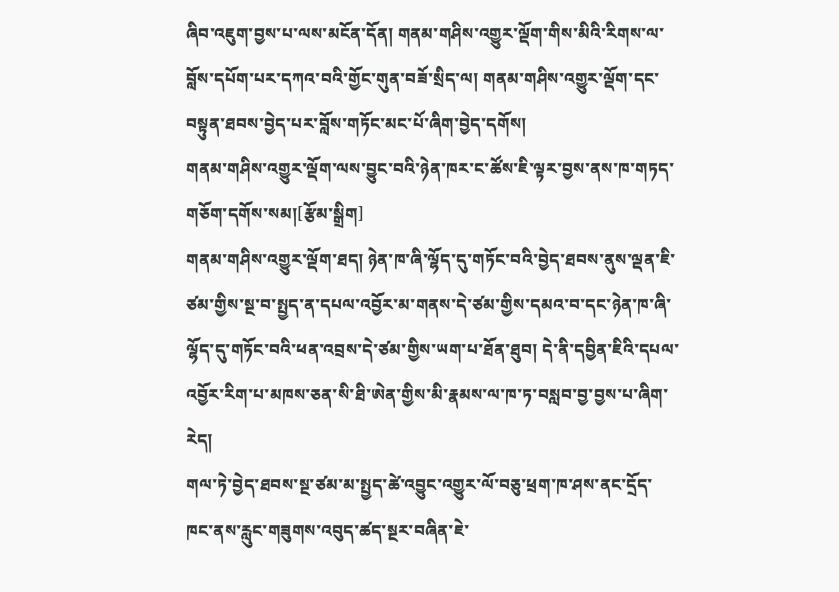ཞིབ་འཇུག་བྱས་པ་ལས་མངོན་དོན། གནམ་གཤིས་འགྱུར་ལྡོག་གིས་མིའི་རིགས་ལ་བློས་དཔོག་པར་དཀའ་བའི་གྱོང་གུན་བཟོ་སྲིད་ལ། གནམ་གཤིས་འགྱུར་ལྡོག་དང་བསྟུན་ཐབས་བྱེད་པར་བློས་གཏོང་མང་པོ་ཞིག་བྱེད་དགོས།
གནམ་གཤིས་འགྱུར་ལྡོག་ལས་བྱུང་བའི་ཉེན་ཁར་ང་ཚོས་ཇི་ལྟར་བྱས་ནས་ཁ་གཏད་གཅོག་དགོས་སམ།[རྩོམ་སྒྲིག]
གནམ་གཤིས་འགྱུར་ལྡོག་ཐད། ཉེན་ཁ་ཞི་ལྷོད་དུ་གཏོང་བའི་བྱེད་ཐབས་ནུས་ལྡན་ཇི་ཙམ་གྱིས་སྔ་བ་སྤྱད་ན་དཔལ་འབྱོར་མ་གནས་དེ་ཙམ་གྱིས་དམའ་བ་དང་ཉེན་ཁ་ཞི་ལྷོད་དུ་གཏོང་བའི་ཕན་འབྲས་དེ་ཙམ་གྱིས་ཡག་པ་ཐོན་ཐུབ། དེ་ནི་དབྱིན་ཇིའི་དཔལ་འབྱོར་རིག་པ་མཁས་ཅན་སི་ཐི་ཨེན་གྱིས་མི་རྣམས་ལ་ཁ་ཏ་བསླབ་བྱ་བྱས་པ་ཞིག་རེད།
གལ་ཏེ་བྱེད་ཐབས་སྔ་ཙམ་མ་སྤྱད་ཚེ་འབྱུང་འགྱུར་ལོ་བཅུ་ཕྲག་ཁ་ཤས་ནང་དྲོད་ཁང་ནས་རླུང་གཟུགས་འབུད་ཚད་སྔར་བཞིན་ཇེ་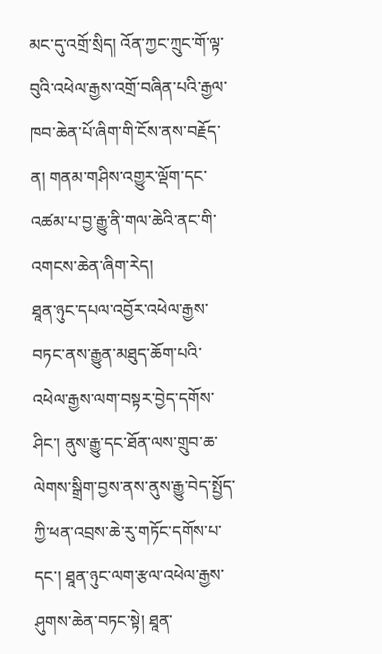མང་དུ་འགྲོ་སྲིད། འོན་ཀྱང་ཀྲུང་གོ་ལྟ་བུའི་འཕེལ་རྒྱས་འགྲོ་བཞིན་པའི་རྒྱལ་ཁབ་ཆེན་པོ་ཞིག་གི་ངོས་ནས་བརྗོད་ན། གནམ་གཤིས་འགྱུར་ལྡོག་དང་འཚམ་པ་བྱ་རྒྱུ་ནི་གལ་ཆེའི་ནང་གི་འགངས་ཆེན་ཞིག་རེད།
ཐཱན་ཉུང་དཔལ་འབྱོར་འཕེལ་རྒྱས་བཏང་ནས་རྒྱུན་མཐུད་ཆོག་པའི་འཕེལ་རྒྱས་ལག་བསྟར་བྱེད་དགོས་ཤིང་། ནུས་རྒྱུ་དང་ཐོན་ལས་གྲུབ་ཆ་ལེགས་སྒྲིག་བྱས་ནས་ནུས་རྒྱུ་བེད་སྤྱོད་ཀྱི་ཕན་འབྲས་ཆེ་རུ་གཏོང་དགོས་པ་དང་། ཐཱན་ཉུང་ལག་རྩལ་འཕེལ་རྒྱས་ཤུགས་ཆེན་བཏང་སྟེ། ཐཱན་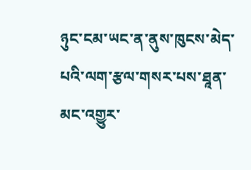ཉུང་ངམ་ཡང་ན་ནུས་ཁུངས་མེད་པའི་ལག་རྩལ་གསར་པས་ཐཱན་མང་འགྱུར་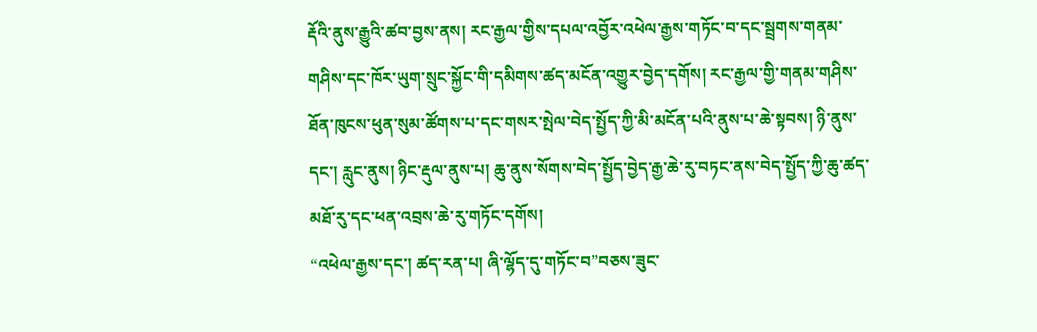རྡོའི་ནུས་རྒྱུའི་ཚབ་བྱས་ནས། རང་རྒྱལ་གྱིས་དཔལ་འབྱོར་འཕེལ་རྒྱས་གཏོང་བ་དང་སྦྲགས་གནམ་གཤིས་དང་ཁོར་ཡུག་སྲུང་སྐྱོང་གི་དམིགས་ཚད་མངོན་འགྱུར་བྱེད་དགོས། རང་རྒྱལ་གྱི་གནམ་གཤིས་ཐོན་ཁུངས་ཕུན་སུམ་ཚོགས་པ་དང་གསར་སྤེལ་བེད་སྤྱོད་ཀྱི་མི་མངོན་པའི་ནུས་པ་ཆེ་སྟབས། ཉི་ནུས་དང་། རླུང་ནུས། ཉིང་རྡུལ་ནུས་པ། ཆུ་ནུས་སོགས་བེད་སྤྱོད་བྱེད་རྒྱ་ཆེ་རུ་བཏང་ནས་བེད་སྤྱོད་ཀྱི་ཆུ་ཚད་མཐོ་རུ་དང་ཕན་འབྲས་ཆེ་རུ་གཏོང་དགོས།
“འཕེལ་རྒྱས་དང་། ཚད་རན་པ། ཞི་ལྷོད་དུ་གཏོང་བ”བཅས་ཟུང་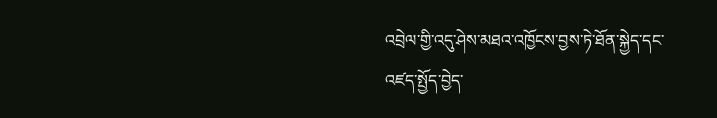འབྲེལ་གྱི་འདུ་ཤེས་མཐའ་འཁྱོངས་བྱས་ཏེ་ཐོན་སྐྱེད་དང་འཛད་སྤྱོད་བྱེད་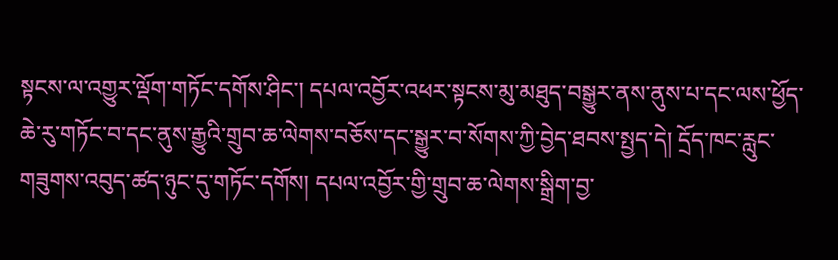སྟངས་ལ་འགྱུར་ལྡོག་གཏོང་དགོས་ཤིང་། དཔལ་འབྱོར་འཕར་སྟངས་མུ་མཐུད་བསྒྱུར་ནས་ནུས་པ་དང་ལས་ཕྱོད་ཆེ་རུ་གཏོང་བ་དང་ནུས་རྒྱུའི་གྲུབ་ཆ་ལེགས་བཅོས་དང་སྒྱུར་བ་སོགས་ཀྱི་བྱེད་ཐབས་སྤྱད་དེ། དྲོད་ཁང་རླུང་གཟུགས་འབུད་ཚད་ཉུང་དུ་གཏོང་དགོས། དཔལ་འབྱོར་གྱི་གྲུབ་ཆ་ལེགས་སྒྲིག་བྱ་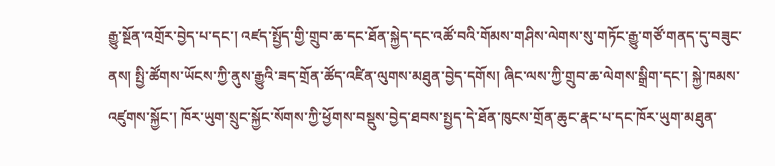རྒྱུ་སྔོན་འགྲོར་བྱེད་པ་དང་། འཛད་སྤྱོད་གྱི་གྲུབ་ཆ་དང་ཐོན་སྐྱེད་དང་འཚོ་བའི་གོམས་གཤིས་ལེགས་སུ་གཏོང་རྒྱུ་གཙོ་གནད་དུ་བཟུང་ནས། སྤྱི་ཚོགས་ཡོངས་ཀྱི་ནུས་རྒྱུའི་ཟད་གྲོན་ཚོད་འཛིན་ལུགས་མཐུན་བྱེད་དགོས། ཞིང་ལས་ཀྱི་གྲུབ་ཆ་ལེགས་སྒྲིག་དང་། སྐྱེ་ཁམས་འཛུགས་སྐྱོང་། ཁོར་ཡུག་སྲུང་སྐྱོང་སོགས་ཀྱི་ཕྱོགས་བསྡུས་བྱེད་ཐབས་སྤྱད་དེ་ཐོན་ཁུངས་གྲོན་ཆུང་རྣང་པ་དང་ཁོར་ཡུག་མཐུན་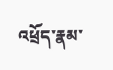འཕྲོད་རྣམ་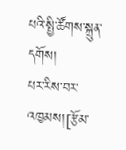པའི་སྤྱི་ཚོགས་སྐྲུན་དགོས།
པར་རིས་བར་འཁྱམས།[རྩོམ་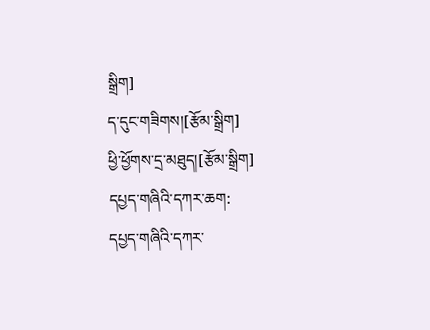སྒྲིག]
ད་དུང་གཟིགས།[རྩོམ་སྒྲིག]
ཕྱི་ཕྱོགས་དྲ་མཐུད།[རྩོམ་སྒྲིག]
དཔྱད་གཞིའི་དཀར་ཆག:
དཔྱད་གཞིའི་དཀར་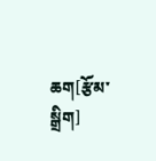ཆག[རྩོམ་སྒྲིག]